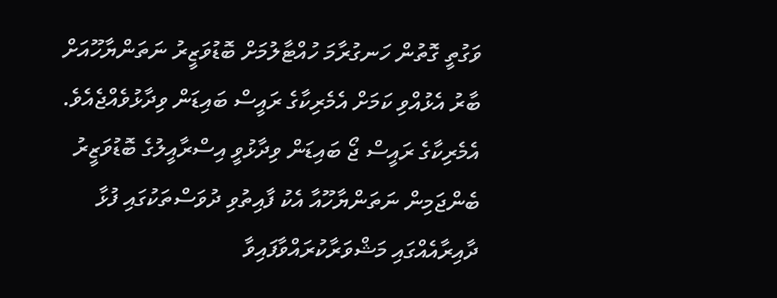ވަގުތީ ގޮތުން ހަނގުރާމަ ހުއްޓާލުމަށް ބޮޑުވަޒީރު ނަތަންޔާހޫއަށް ބާރު އެޅުއްވި ކަމަށް އެމެރިކާގެ ރައީސް ބައިޑަން ވިދާޅުވެއްޖެއެވެ.
އެމެރިކާގެ ރައީސް ޖޯ ބައިޑަން ވިދާޅުވީ އިސްރާއީލުގެ ބޮޑުވަޒީރު ބެންޖަމިން ނަތަންޔާހޫއާ އެކު ފާއިތުވި ދުވަސްތަކުގައި ފުޅާ ދާއިރާއެއްގައި މަޝްވަރާކުރައްވާފައިވާ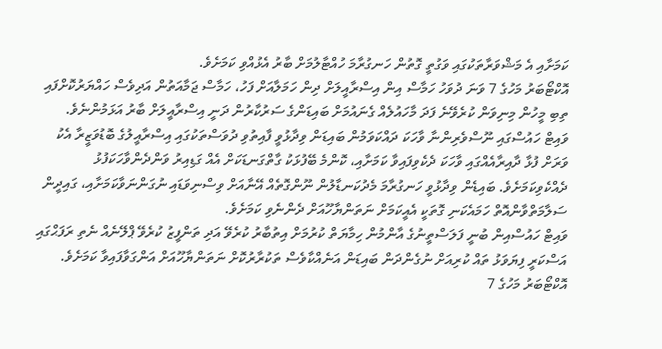ކަމަށާއި އެ މަޝްވަރާތަކުގައި ވަގުތީ ގޮތުން ހަނގުރާމަ ހުއްޓާލުމަށް ބާރު އެޅުއްވި ކަމަށެވެ.
އޮކްޓޯބަރު މަހުގެ 7 ވަނަ ދުވަހު ހަމާސް އިން އިސްރާއީލަށް ދިން ހަމަލާއަށް ފަހު، ހަމާސް ޖަމާއަތުން އަދިވެސް ހައްޔަރުކޮށްފައި ތިބި މީހުން މިނިވަން ކުރެވޭނެ ފަދަ މާހައުލެއް ގެނައުމަށް ބައިޑަންގެ ސަރުކާރުން ދަނީ އިސްރާއީލަށް ބާރު އަޅަމުންނެވެ.
ވައިޓް ހައުސްގައި ނޫސްވެރިންނާ ވާހަކަ ދައްކަވަމުން ބައިޑަން ވިދާޅުވީ ފާއިތުވި ދުވަސްތަކުގައި އިސްރާއީލުގެ ބޮޑުވަޒީރާ އެކު ވަރަށް ފުޅާ ދާއިރާއެއްގައި ވާހަކަ ދެކެވިފައިވާ ކަމަށާއި، ކޮންމެ ބޭފުޅަކު ގާތްގަނޑަކަށް އެއް ގަޑިއިރު ވަންދެންވާހަކަފުޅު ދެއްކެވިކަމަށެވެ. ބައިޑެން ވިދާޅުވީ ހަނގުރާމަ މެދުކަނޑާލުން ނޫންގޮތެއް އޭނާއަށް ވިސްނިވަޑައި ނުގަންނަވާކަމަށާއި، ގައިދީން ސަލާމަތްވާންއޮތް ހަމައެކަނި ގޮތަކީ އެއީކަމަށް ނަތަންޔާހޫއަށް ދެންނެވި ކަމަށެވެ.
ވައިޓް ހައުސްއިން ބުނީ ފަލަސްތީނުގެ އާންމުން ހިމާޔަތް ކުރުމަށް އިތުބާރު ކުރެވޭ އަދި ތަންފީޒު ކުރެވޭ ޕްލޭނެއް ނެތި ރަފަޙްގައި އަސްކަރީ ފިޔަވަޅު ތައް ކުރިއަށް ނުގެންދަން ބައިޑަން އަނެއްކާވެސް ތަކުރާރުކޮށް ނަތަންޔާހޫއަށް އަންގަވާފައިވާ ކަމަށެވެ.
އޮކްޓޯބަރު މަހުގެ 7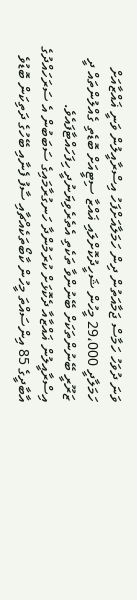ވަނަ ދުވަހު ހަމާސް ޖަމާއަތުން ދިން ހަމަލާއަށްފަހު އިސްރާއީލުން ވަނީ ޣައްޒާއަށް ހަމަލާދީ 29،000 މީހުން ޝަހީދުކޮށްލައި ޣައްޒާ ސިޓީއަށް ބޮޑެތި ގެއްލުންތައް ދީ ޒަރޫރީ ބޭނުންތަކަށް ބޭނުންވާ ތަކެތި އެތެރެވިޔަނުދީ ހިފަހައްޓާފައެވެ.
އިސްރާއީލުން ޣައްޒާއާ ދެކޮޅަށް ކުރަމުންދާ ހަނގުރާމައިގެ ސަބަބުން އެ ސަރަހައްދުގެ އާބާދީގެ 85 އިންސައްތަ މީހުން ކާބޯތަކެއްޗާއި ސާފު ފެނާއި ބޭހުގެ ދަތިކަން ބޮޑުވެ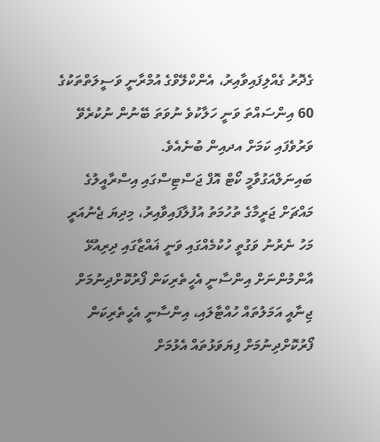ގެދޮރު ގެއްލިފައިވާއިރު، އެންކްލޭވްގެ އުމްރާނީ ވަސީލަތްތަކުގެ 60 އިންސައްތަ ވަނީ ހަލާކުވެ ނުވަތަ ބޭނުން ނުކުރެވޭ ވަރުވެފައި ކަމަށް އދއިން ބުނެއެވެ.
ބައިނަލްއަގުވާމީ ކޯޓް އޮފް ޖަސްޓިސްގައި އިސްރާއީލުގެ މައްޗަށް ޖަރީމާގެ ތުހުމަތު އުފުލާފައިވާއިރު، މިދިޔަ ޖެނުއަރީ މަހު ނެރުނު ވަގުތީ ހުކުމެއްގައި ވަނީ ޣައްޒާގައި ދިރިއުޅޭ އާންމުންނަށް އިންސާނީ އެހީތެރިކަން ފޯރުކޮށްދިނުމަށް ޖިނާއީ އަމަލުތައް ހުއްޓާލައި، އިންސާނީ އެހީތެރިކަން ފޯރުކޮށްދިނުމަށް ފިޔަވަޅުތައް އެޅުމަށް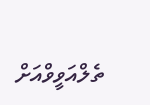ތެލްއަވީވްއަށް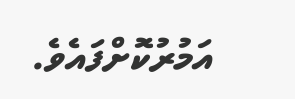އަމުރުކޮށްފައެވެ.